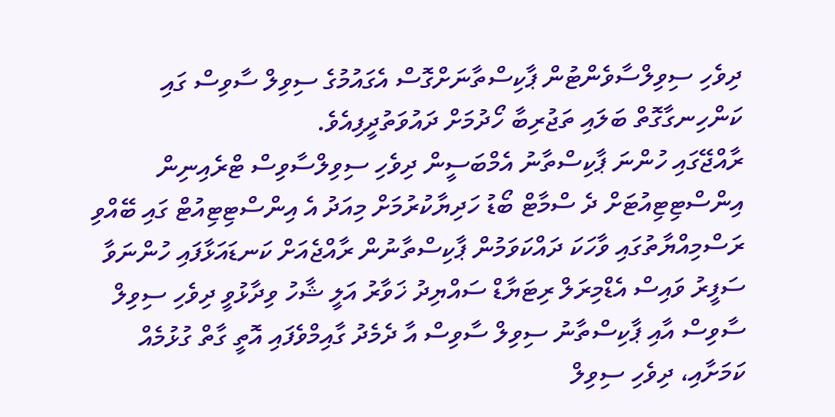ދިވެހި ސިވިލްސާވެންޓުން ޕާކިސްތާނަށްގޮސް އެގައުމުގެ ސިވިލް ސާވިސް ގައި ކަންހިނގާގޮތް ބަލައި ތަޖުރިބާ ހޯދުމަށް ދައުވަތުދީފިއެވެ.
ރާއްޖޭގައި ހުންނަ ޕާކިސްތާނު އެމްބަސީން ދިވެހި ސިވިލްސާވިސް ޓްރެއިނިން އިންސްޓިޓިއުޓަށް ދެ ސްމާޓް ބޯޑު ހަދިޔާކުރުމަށް މިއަދު އެ އިންސްޓިޓިއުޓް ގައި ބޭއްވި ރަސްމިއްޔާތުގައި ވާހަކަ ދައްކަވަމުން ޕާކިސްތާނުން ރާއްޖެއަށް ކަނޑައަޅާފައި ހުންނަވާ ސަފީރު ވައިސް އެޑްމިރަލް ރިޓަޔާޑް ސައްޔިދު ޚަވާރު އަލީ ޝާހު ވިދާޅުވީ ދިވެހި ސިވިލް ސާވިސް އާއި ޕާކިސްތާނު ސިވިލް ސާވިސް އާ ދެމެދު ގާއިމްވެފައި އޮތީ ގާތް ގުޅުމެއް ކަމަށާއި، ދިވެހި ސިވިލް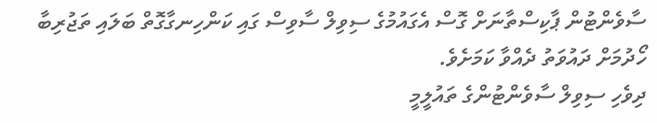ސާވެންޓުން ޕާކިސްތާނަށް ގޮސް އެގައުމުގެ ސިވިލް ސާވިސް ގައި ކަންހިނގާގޮތް ބަލައި ތަޖުރިބާ ހޯދުމަށް ދައުވަތު ދެއްވާ ކަމަށެވެ.
ދިވެހި ސިވިލް ސާވެންޓުންގެ ތައުލީމީ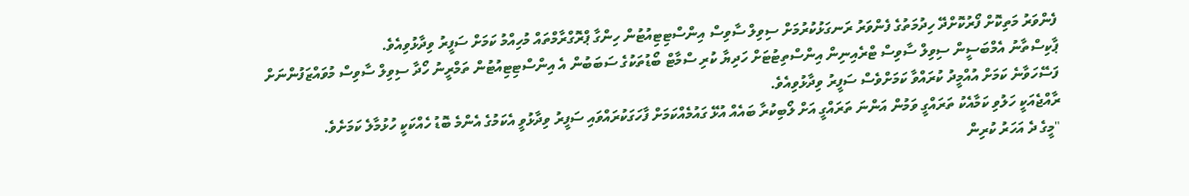ފެންވަރު މަތިކޮށް ފޯރުކޮށްދޭ ހިދުމަތުގެ ފެންވަރު ރަނގަޅުކުރުމަށް ސިވިލް ސާވިސް އިންސްޓިޓިއުޓުން ހިންގާ ޕްރޮގްރާމްތައް މުހިއްމު ކަމަށް ސަފީރު ވިދާޅުވިއެވެ.
ޕާކިސްތާނު އެމްބަސީން ސިވިލް ސާވިސް ޓްރެއިނިން އިންސްތިޓުޓަށް ހަދިޔާ ކުރި ސްމާޓް ބޯޑުތަކުގެ ސަބަބުން އެ އިންސްޓިޓިއުޓުން ތަމްރީނު ހޯދާ ސިވިލް ސާވިސް މުވައްޒަފުންނަށް ފަސޭހަވާނެ ކަމަށް އުއްމީދު ކުރައްވާ ކަމަށްވެސް ސަފީރު ވިދާޅުވިއެވެ.
ރާއްޖެއަކީ ހަލުވި ކަމާއެކު ތަރައްގީ ވަމުން އަންނަ ތަރައްގީ އަށް ލޯބިކުރާ ބައެއް އުޅޭ ގައުމެއްކަމަށް ފާހަގަކުރައްވައި ސަފީރު ވިދާޅުވީ އެކަމުގެ އެންމެ ބޮޑު ހެއްކަކީ ހުޅުމާލެ ކަމަށެވެ.
"މީގެ ދެ އަހަރު ކުރިން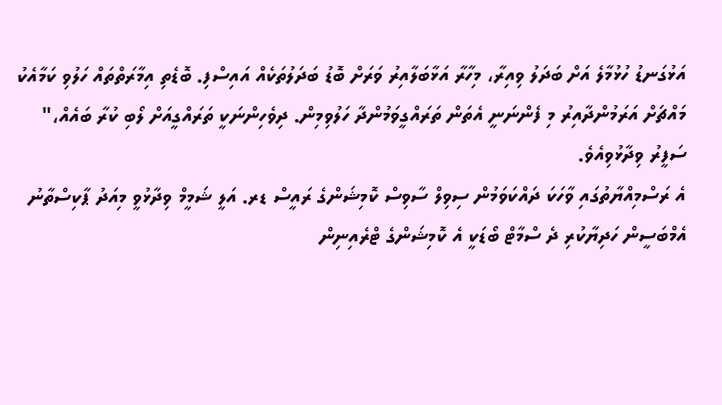އަޅުގަނޑު ހުޅުމާލެ އަށް ބަދަލު ވިއިރާ، މިހާރާ އަޅާބަލާއިރު ވަރަށް ބޮޑު ބަދަލުތަކެއް އައިސްފި. ބޮޑެތި އިމާރަތްތައް ހަލުވި ކަމާއެކު މައްޗަށް އަރަމުންދާއިރު މި ފެންނަނީ އެތަން ތަރައްގީވަމުންދާ ހަލުވިމިން. ދިވެހިންނަކީ ތަރައްގީއަށް ލޯބި ކުރާ ބައެއް،" ސަފީރު ވިދާޅުވިއެވެ.
އެ ރަސްމިއްޔާތުގައި ވާހަކަ ދައްކަވަމުން ސިވިލް ސާވިސް ކޮމިޝަންގެ ރައީސް ޑރ. އަލީ ޝަމީމް ވިދާޅުވީ މިއަދު ޕާކިސްތާނު އެމްބަސީން ހަދިޔާކުރި ދެ ސްމާޓް ބޯޑަކީ އެ ކޮމިޝަންގެ ޓްރެއިނިން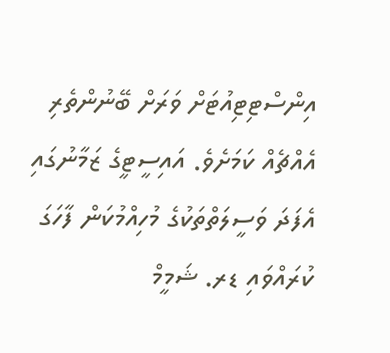އިންސްޓިޓިއުޓަށް ވަރަށް ބޭނުންތެރި އެއްޗެއް ކަމަށެވެ. އައިސީޓީގެ ޒަމާނުގައި އެފަދަ ވަސީލަތްތަކުގެ މުހިއްމުކަން ފާހަގަ ކުރައްވައި ޑރ. ޝަމީމް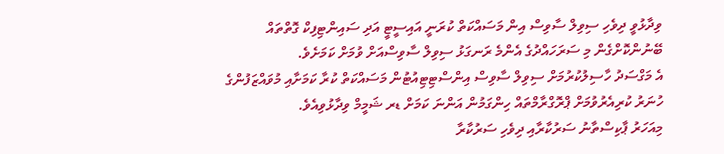ވިދާޅުވީ ދިވެހި ސިވިލް ސާވިސް އިން މަސައްކަތް ކުރަނީ އައިސީޓީ އަދި ސައިންޓިފިކް ގޮތްތައް ބޭނުންކޮށްގެން މި ސަރަހައްދުގެ އެންމެ ރަނގަޅު ސިވިލް ސާވިސްއަށް ވުމަށް ކަމަށެވެ.
އެ މަގްސަދު ހާސިލުކުރުމަށް ސިވިލް ސާވިސް އިންސްޓިޓިއުޓުން މަސައްކަތް ކުރާ ކަމަށާއި މުވައްޒަފުންގެ ހުނަރު ކުރިއެރުވުމަށް ޕްރޮގްރާމްތައް ހިންގަމުން އަންނަ ކަމަށް ޑރ ޝަމީމް ވިދާޅުވިއެވެ.
މިއަހަރު ޕާކިސްތާނު ސަރުކާރާއި ދިވެހި ސަރުކާރާ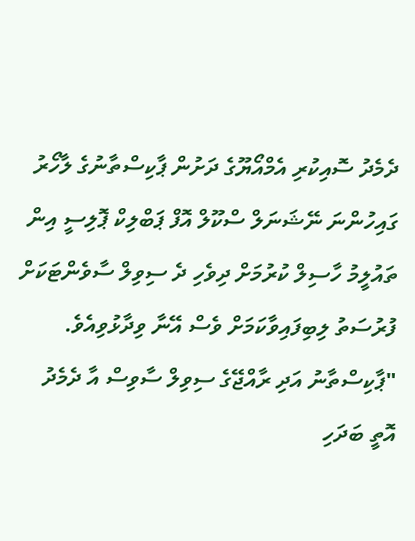ދެމެދު ސޮއިކުރި އެމްއޯޔޫގެ ދަށުން ޕާކިސްތާނުގެ ލާހޯރު ގައިހުންނަ ނޭޝަނަލް ސްކޫލް އޮފް ޕަބްލިކް ޕޮލިސީ އިން ތައުލީމު ހާސިލް ކުރުމަށް ދިވެހި ދެ ސިވިލް ސާވެންޓަކަށް ފުރުސަތު ލިބިފައިވާކަމަށް ވެސް އޭނާ ވިދާޅުވިއެވެ.
"ޕާކިސްތާނު އަދި ރާއްޖޭގެ ސިވިލް ސާވިސް އާ ދެމެދު އޮތީ ބަދަހި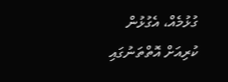ގުޅުމެއް، އެގުޅުން ކުރިއަށް އޮތްތަނުގައި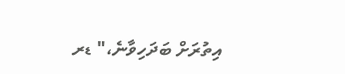އިތުރަށް ބަދަހިވާނެ،" ޑރ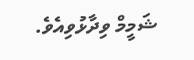ޝަމީމް ވިދާޅުވިއެވެ.